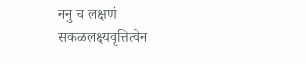ननु च लक्षणं सकळलक्ष्यवृत्तित्वेन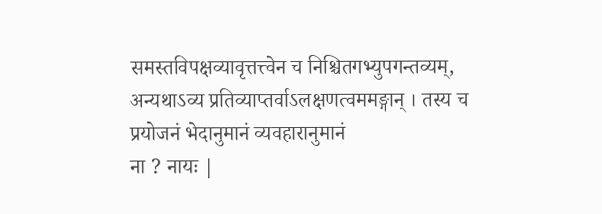समस्तविपक्षव्यावृत्तत्त्वेन च निश्चितगभ्युपगन्तव्यम्, अन्यथाऽव्य प्रतिव्याप्तर्वाऽलक्षणत्वममङ्गान् । तस्य च प्रयोजनं भेदानुमानं व्यवहारानुमानं
ना ? नायः |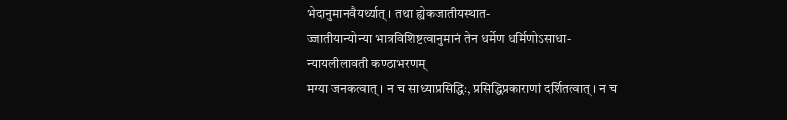भेदानुमानवैयर्थ्यात् । तथा ह्येकजातीयस्थात-
ज्जातीयान्योन्या भात्रविशिष्टत्वानुमानं तेन धर्मेण धर्मिणोऽसाधा-
न्यायलीलावती कण्ठाभरणम्
मग्या जनकत्वात् । न च साध्याप्रसिद्धिः, प्रसिद्धिप्रकाराणां दर्शितत्वात् । न च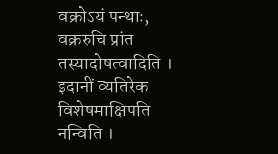वक्रोऽयं पन्थाः, वक्ररुचि प्रांत तस्यादोषत्वादिति ।
इदानीं व्यतिरेक विशेषमाक्षिपति नन्विति ।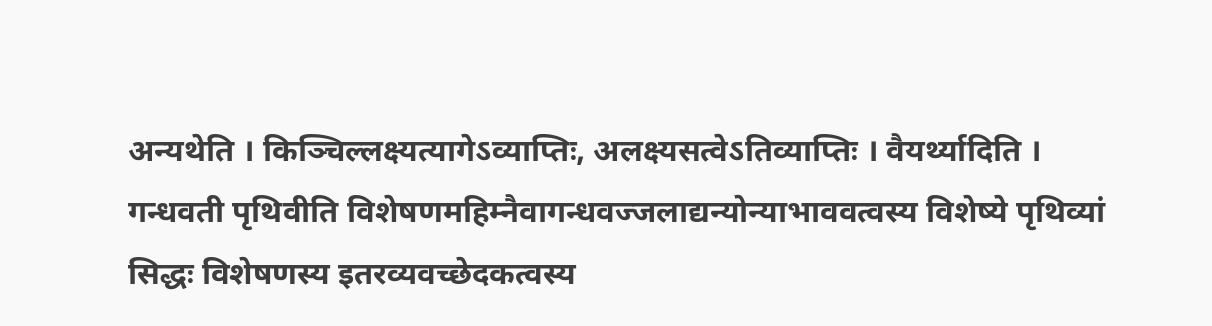अन्यथेति । किञ्चिल्लक्ष्यत्यागेऽव्याप्तिः, अलक्ष्यसत्वेऽतिव्याप्तिः । वैयर्थ्यादिति । गन्धवती पृथिवीति विशेषणमहिम्नैवागन्धवज्जलाद्यन्योन्याभाववत्वस्य विशेष्ये पृथिव्यां सिद्धः विशेषणस्य इतरव्यवच्छेदकत्वस्य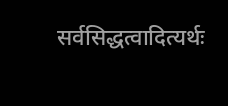सर्वसिद्धत्वादित्यर्थः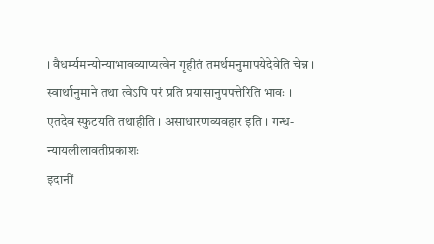। वैधर्म्यमन्योन्याभावव्याप्यत्वेन गृहीतं तमर्थमनुमापयेदेवेति चेन्न । स्वार्थानुमाने तथा त्वेऽपि परं प्रति प्रयासानुपपत्तेरिति भावः । एतदेव स्फुटयति तथाहीति । असाधारणव्यवहार इति । गन्ध-
न्यायलीलावतीप्रकाशः
इदानीं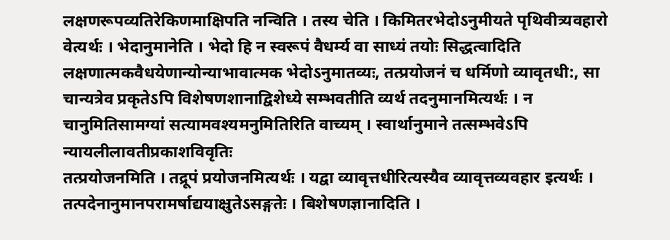लक्षणरूपव्यतिरेकिणमाक्षिपति नन्विति । तस्य चेति । किमितरभेदोऽनुमीयते पृथिवीत्र्यवहारो वेत्यर्थः । भेदानुमानेति । भेदो हि न स्वरूपं वैधर्म्य वा साध्यं तयोः सिद्धत्वादिति लक्षणात्मकवैधयेणान्योन्याभावात्मक भेदोऽनुमातव्यः, तत्प्रयोजनं च धर्मिणो व्यावृतधी:, सा चान्यत्रेव प्रकृतेऽपि विशेषणशानाद्विशेध्ये सम्भवतीति व्यर्थ तदनुमानमित्यर्थः । न चानुमितिसामग्यां सत्यामवश्यमनुमितिरिति वाच्यम् । स्वार्थानुमाने तत्सम्भवेऽपि
न्यायलीलावतीप्रकाशविवृतिः
तत्प्रयोजनमिति । तद्रूपं प्रयोजनमित्यर्थः । यद्वा व्यावृत्तधीरित्यस्यैव व्यावृत्तव्यवहार इत्यर्थः । तत्पदेनानुमानपरामर्षाद्ययाक्ष्रुतेऽसङ्गतेः । बिशेषणज्ञानादिति ।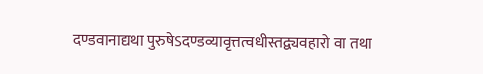दण्डवानाद्यथा पुरुषेऽदण्डव्यावृत्तत्वधीस्तद्व्यवहारो वा तथा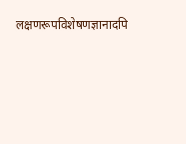लक्षणरूपविशेषणज्ञानादपि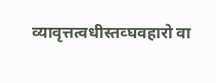व्यावृत्तत्वधीस्तव्घवहारो वा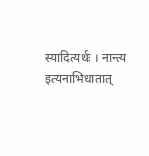स्यादित्यर्थः । नान्त्य इत्यनाभिधातात्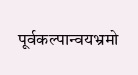पूर्वकल्पान्वयभ्रमो